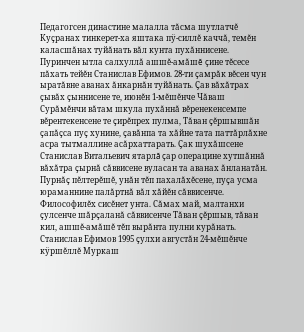Педагогсен династине малалла тăсма шутлатчĕ
Куçранах тинкерет-ха яштака пÿ-силлĕ каччă, темĕн каласшăнах туйăнать вăл кунта пухăннисене. Пуринчен ытла салхуллă ашшĕ-амăшĕ çине тĕсесе пăхать тейĕн Станислав Ефимов. 28-ти çамрăк вĕсен чун ыратăвне аванах ăнкарнăн туйăнать. Çав вăхăтрах çывăх çыннисене те, июнĕн 1-мĕшĕнче Чăваш Сурăмĕнчи вăтам шкула пухăннă вĕренекенсемпе вĕрентекенсене те çирĕпрех пулма, Тăван çĕршывшăн çапăçса пуç хунине, çавăнпа та хăйне тата паттăрлăхне асра тытмаллине асăрхаттарать. Çак шухăшсене Станислав Витальевич ятарлă çар операцине хутшăннă вăхăтра çырнă сăввисене вуласан та аванах ăнланатăн. Пурнăç пĕлтерĕшĕ, унăн тĕп пахалăхĕсене, пуçа усма юраманнине палăртнă вăл хăйĕн сăввисенче. Философилĕх сисĕнет унта. Сăмах май, малтанхи çулсенче шăрçаланă сăввисенче Тăван çĕршыв, тăван кил, ашшĕ-амăшĕ тĕп вырăнта пулни курăнать.
Станислав Ефимов 1995 çулхи августăн 24-мĕшĕнче кÿршĕллĕ Муркаш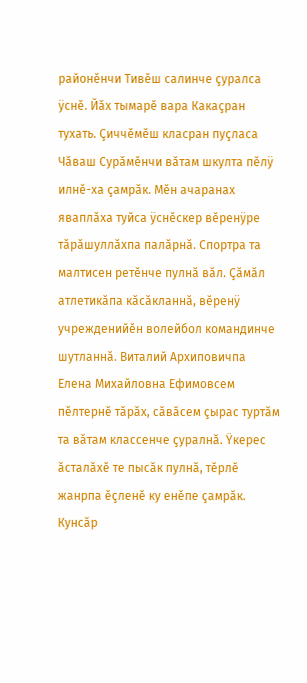районĕнчи Тивĕш салинче çуралса ÿснĕ. Йăх тымарĕ вара Какаçран тухать. Çиччĕмĕш класран пуçласа Чăваш Сурăмĕнчи вăтам шкулта пĕлÿ илнĕ-ха çамрăк. Мĕн ачаранах яваплăха туйса ÿснĕскер вĕренÿре тăрăшуллăхпа палăрнă. Спортра та малтисен ретĕнче пулнă вăл. Çăмăл атлетикăпа кăсăкланнă, вĕренÿ учрежденийĕн волейбол командинче шутланнă. Виталий Архиповичпа Елена Михайловна Ефимовсем пĕлтернĕ тăрăх, сăвăсем çырас туртăм та вăтам классенче çуралнă. Ÿкерес ăсталăхĕ те пысăк пулнă, тĕрлĕ жанрпа ĕçленĕ ку енĕпе çамрăк. Кунсăр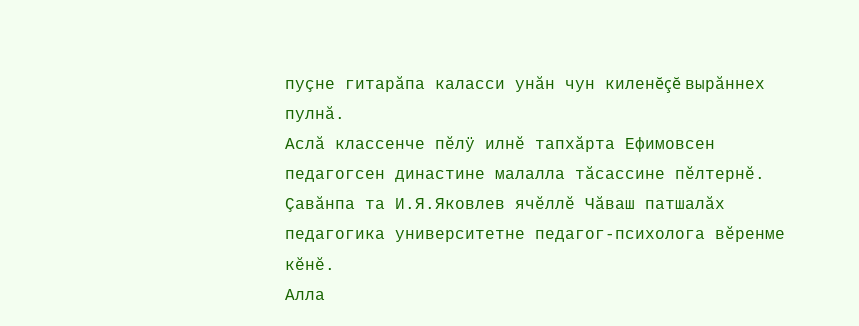пуçне гитарăпа каласси унăн чун киленĕçĕ вырăннех пулнă.
Аслă классенче пĕлÿ илнĕ тапхăрта Ефимовсен педагогсен династине малалла тăсассине пĕлтернĕ. Çавăнпа та И.Я.Яковлев ячĕллĕ Чăваш патшалăх педагогика университетне педагог-психолога вĕренме кĕнĕ.
Алла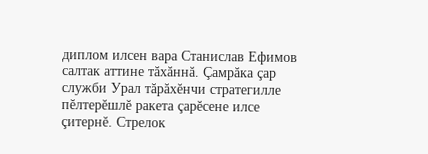диплом илсен вара Станислав Ефимов салтак аттине тăхăннă. Çамрăка çар служби Урал тăрăхĕнчи стратегилле пĕлтерĕшлĕ ракета çарĕсене илсе çитернĕ. Стрелок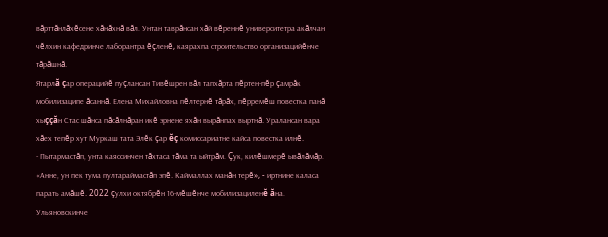вăрттăнлăхĕсене хăнăхнă вăл. Унтан таврăнсан хăй вĕреннĕ университетра акăлчан чĕлхин кафедринче лаборантра ĕçленĕ, каярахпа строительство организацийĕнче тăрăшнă.
Ятарлă çар операцийĕ пуçлансан Тивĕшрен вăл тапхăрта пĕртен-пĕр çамрăк мобилизаципе ăсаннă. Елена Михайловна пĕлтернĕ тăрăх, пĕрремĕш повестка панă хыççăн Стас шăнса пăсăлнăран икĕ эрнене яхăн вырăнпах выртнă. Уралансан вара хăех тепĕр хут Муркаш тата Элĕк çар ĕç комиссариатне кайса повестка илнĕ.
- Пытармастăп, унта каяссинчен тăхтаса тăма та ыйтрăм. Çук, килĕшмерĕ ывăлăмăр. «Анне, ун пек тума пултараймастăп эпĕ. Каймаллах манăн терĕ», - иртнине каласа парать амăшĕ. 2022 çулхи октябрĕн 16-мĕшĕнче мобилизациленĕ ăна.
Ульяновскинче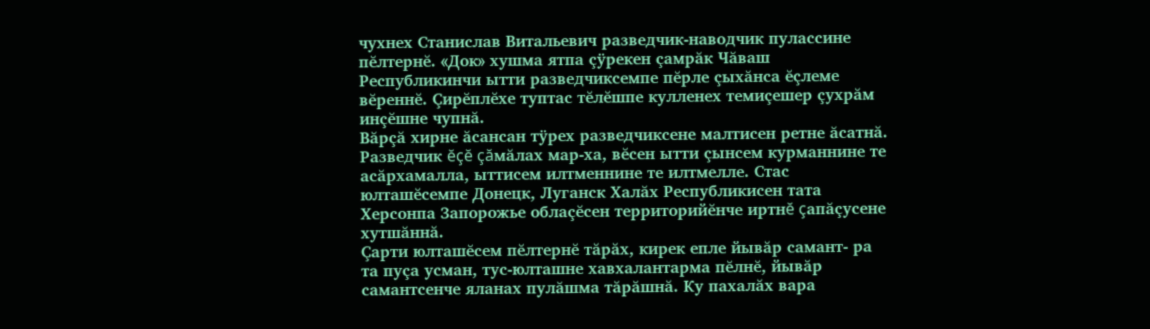чухнех Станислав Витальевич разведчик-наводчик пулассине пĕлтернĕ. «Док» хушма ятпа çÿрекен çамрăк Чăваш Республикинчи ытти разведчиксемпе пĕрле çыхăнса ĕçлеме вĕреннĕ. Çирĕплĕхе туптас тĕлĕшпе кулленех темиçешер çухрăм инçĕшне чупнă.
Вăрçă хирне ăсансан тÿрех разведчиксене малтисен ретне ăсатнă. Разведчик ĕçĕ çăмăлах мар-ха, вĕсен ытти çынсем курманнине те асăрхамалла, ыттисем илтменнине те илтмелле. Стас юлташĕсемпе Донецк, Луганск Халăх Республикисен тата Херсонпа Запорожье облаçĕсен территорийĕнче иртнĕ çапăçусене хутшăннă.
Çарти юлташĕсем пĕлтернĕ тăрăх, кирек епле йывăр самант- ра та пуçа усман, тус-юлташне хавхалантарма пĕлнĕ, йывăр самантсенче яланах пулăшма тăрăшнă. Ку пахалăх вара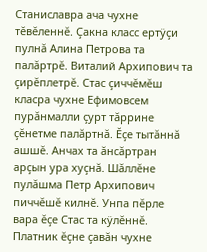Станиславра ача чухне тĕвĕленнĕ. Çакна класс ертÿçи пулнă Алина Петрова та палăртрĕ. Виталий Архипович та çирĕплетрĕ. Стас çиччĕмĕш класра чухне Ефимовсем пурăнмалли çурт тăррине çĕнетме палăртнă. Ĕçе тытăннă ашшĕ. Анчах та ăнсăртран арçын ура хуçнă. Шăллĕне пулăшма Петр Архипович пиччĕшĕ килнĕ. Унпа пĕрле вара ĕçе Стас та кÿлĕннĕ. Платник ĕçне çавăн чухне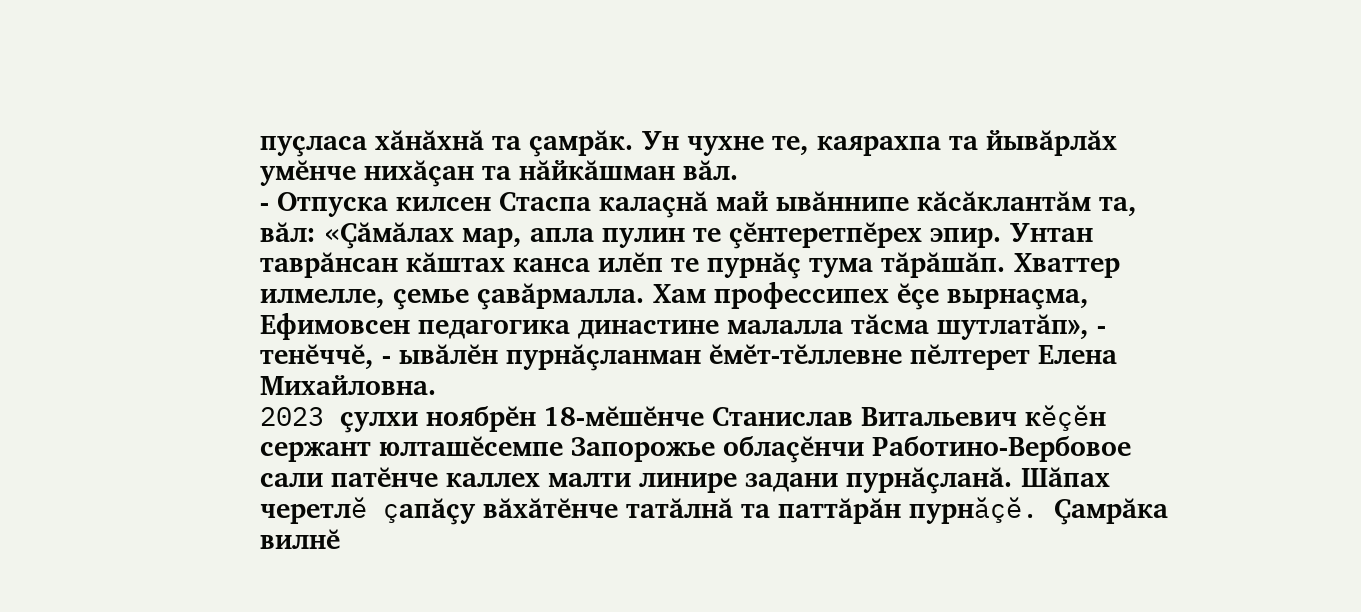пуçласа хăнăхнă та çамрăк. Ун чухне те, каярахпа та йывăрлăх умĕнче нихăçан та нăйкăшман вăл.
- Отпуска килсен Стаспа калаçнă май ывăннипе кăсăклантăм та, вăл: «Çăмăлах мар, апла пулин те çĕнтеретпĕрех эпир. Унтан таврăнсан кăштах канса илĕп те пурнăç тума тăрăшăп. Хваттер илмелле, çемье çавăрмалла. Хам профессипех ĕçе вырнаçма, Ефимовсен педагогика династине малалла тăсма шутлатăп», - тенĕччĕ, - ывăлĕн пурнăçланман ĕмĕт-тĕллевне пĕлтерет Елена Михайловна.
2023 çулхи ноябрĕн 18-мĕшĕнче Станислав Витальевич кĕçĕн сержант юлташĕсемпе Запорожье облаçĕнчи Работино-Вербовое сали патĕнче каллех малти линире задани пурнăçланă. Шăпах черетлĕ çапăçу вăхăтĕнче татăлнă та паттăрăн пурнăçĕ. Çамрăка вилнĕ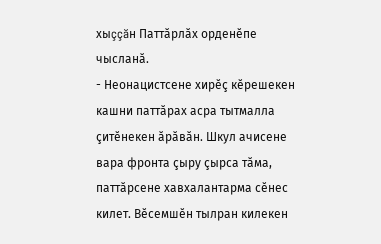хыççăн Паттăрлăх орденĕпе чысланă.
- Неонацистсене хирĕç кĕрешекен кашни паттăрах асра тытмалла çитĕнекен ăрăвăн. Шкул ачисене вара фронта çыру çырса тăма, паттăрсене хавхалантарма сĕнес килет. Вĕсемшĕн тылран килекен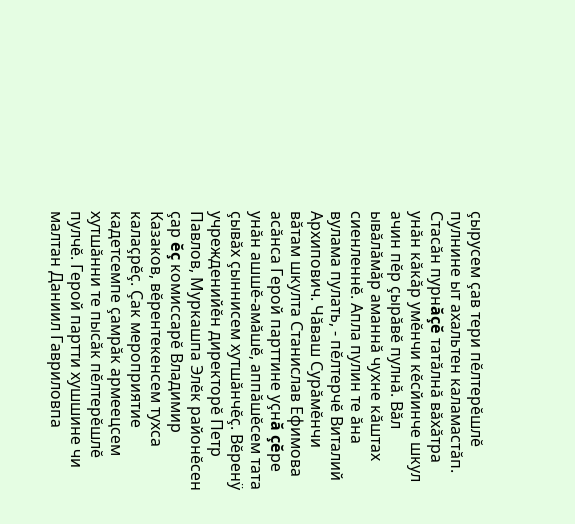çырусем çав тери пĕлтерĕшлĕ пулнине ыт ахальтен каламастăп. Стасăн пурнăçĕ татăлнă вăхăтра унăн кăкăр умĕнчи кĕсйинче шкул ачин пĕр çырăвĕ пулнă. Вăл ывăлăмăр аманнă чухне кăштах сиенленнĕ. Апла пулин те ăна вулама пулать, - пĕлтерчĕ Виталий Архипович. Чăваш Сурăмĕнчи вăтам шкулта Станислав Ефимова асăнса Герой парттине уçнă çĕре унăн ашшĕ-амăшĕ, аппăшĕсем тата çывăх çыннисем хутшăнчĕç. Вĕренÿ учрежденийĕн директорĕ Петр Павлов, Муркашпа Элĕк районĕсен çар ĕç комиссарĕ Владимир Казаков, вĕрентекенсем тухса калаçрĕç. Çак мероприятие кадетсемпе çамрăк армеецсем хутшăнни те пысăк пĕлтерĕшлĕ пулчĕ. Герой партти хушшине чи малтан Даниил Гавриловпа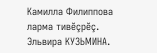Камилла Филиппова ларма тивĕçрĕç.
Эльвира КУЗЬМИНА.